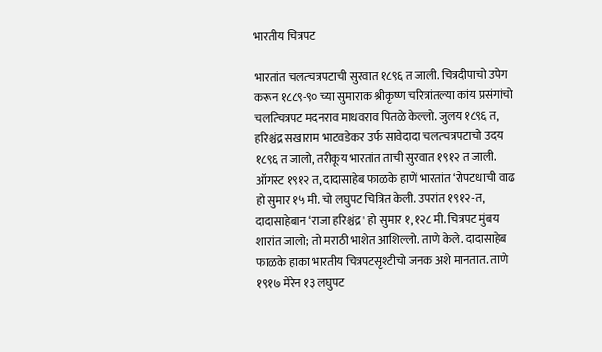भारतीय चित्रपट

भारतांत चलत्चत्रपटाची सुरवात १८९६ त जाली. चित्रदीपाचो उपेग करून १८८९-९० च्या सुमाराक श्रीकृष्ण चरित्रांतल्या कांय प्रसंगांचो चलत्चित्रपट मदनराव माधवराव पितळे केल्लो. जुलय १८९६ त, हरिश्चंद्र सखाराम भाटवडेकर उर्फ सावेदादा चलत्चत्रपटाचो उदय १८९६ त जालो, तरीकूय भारतांत ताची सुरवात १९१२ त जाली. ऑगस्ट १९१२ त, दादासाहेब फाळके हाणें भारतांत ‘रोपटधाची वाढ हो सुमार १५ मी. चो लघुपट चित्रित केली. उपरांत १९१२-त, दादासाहेबान ‘राजा हरिश्चंद्र' हो सुमार १,१२८ मी. चित्रपट मुंबय शारांत जालो; तो मराठी भाशेत आशिल्लो. ताणे केले. दादासाहेब फाळके हाका भारतीय चित्रपटसृश्टीचो जनक अशे मानतात. ताणे १९१७ मेरेन १३ लघुपट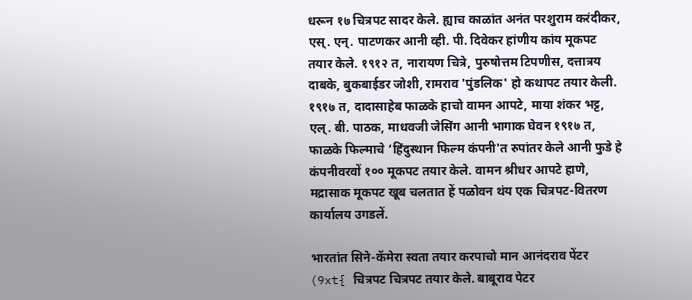धरून १७ चित्रपट सादर केले. ह्याच काळांत अनंत परशुराम करंदीकर, एस्. एन्. पाटणकर आनी व्ही. पी. दिवेकर हांणीय कांय मूकपट तयार केले. १९१२ त, नारायण चित्रे, पुरुषोत्तम टिपणीस, दत्तात्रय दाबके, बुकबाईडर जोशी, रामराव 'पुंडलिक' हो कथापट तयार केली. १९१७ त, दादासाहेब फाळके हाचो वामन आपटे, माया शंकर भट्ट, एल्. बी. पाठक, माधवजी जेसिंग आनी भागाक घेवन १९१७ त, फाळके फिल्माचे ‘हिंदुस्थान फिल्म कंपनी'त रुपांतर केले आनी फुडे हे कंपनीवरवों १०० मूकपट तयार केले. वामन श्रीधर आपटे हाणे, मद्रासाक मूकपट खूब चलतात हें पळोवन थंय एक चित्रपट-वितरण कार्यालय उगडलें.

भारतांत सिने-कॅमेरा स्वता तयार करपाचो मान आनंदराव पेंटर (9xt{ चित्रपट चित्रपट तयार केले. बाबूराव पेटर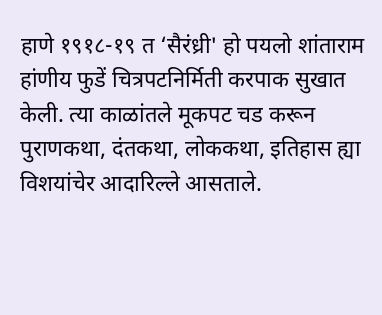हाणे १९१८-१९ त ‘सैरंध्री' हो पयलो शांताराम हांणीय फुडें चित्रपटनिर्मिती करपाक सुखात केली. त्या काळांतले मूकपट चड करून पुराणकथा, दंतकथा, लोककथा, इतिहास ह्या विशयांचेर आदारिल्ले आसताले.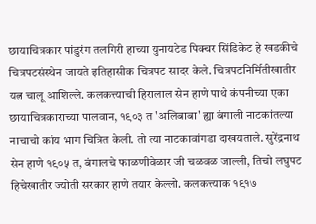छायाचित्रकार पांडुरंग तलगिरी हाच्या युनायटेड पिक्चर सिंडिकेट हे खडकीचे चित्रपटसंस्थेन जायते इतिहासीक चित्रपट सादर केले. चित्रपटनिर्मितीखातीर यत्न चालू आशिल्ले. कलकत्त्याची हिरालाल सेन हाणे पाथे कंपनीच्या एका छायाचित्रकाराच्या पालवान, १९०३ त 'अलिबाबा' ह्या बंगाली नाटकांतल्या नाचाचो कांय भाग चित्रित केली. तो त्या नाटकावांगडा दाखयताले. सुरेंद्रनाथ सेन हाणे १९०५ त, बंगालचे फाळणीवेळार जी चळवळ जाल्ली, तिचो लघुपट हिचेखातीर ज्योती सरकार हाणे तयार केल्लो. कलकत्त्याक १९१७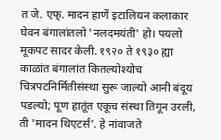त जे. एफ्. मादन हाणें इटालियन कलाकार घेवन बंगालांतलो 'नलदमयंती' हो। पयलो मूकपट सादर केली. १९२० ते १९३० ह्या काळांत बंगालांत कितल्योश्योच चित्रपटनिर्मितीसंस्था सुरू जाल्यो आनी बंदूय पडल्यो; पूण हातूंत एकूच संस्था तिगून उरली, ती 'मादन थिएटर्स'. हे नांवाजते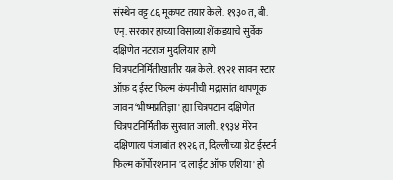संस्थेन वट्ट ८६ मूकपट तयार केले. १९३० त, बी. एन्. सरकार हाच्या विसाव्या शेंकडयाचे सुर्वेक दक्षिणेत नटराज मुदलियार हाणे चित्रपटनिर्मितीखातीर यत्न केले. १९२१ सावन स्टार ऑफ़ द ईस्ट फिल्म कंपनीची मद्रासांत थापणूक जावन ‘भीष्मप्रतिज्ञा' ह्या चित्रपटान दक्षिणेत चित्रपटनिर्मितीक सुरवात जाली. १९३४ मेरेन दक्षिणात्य पंजाबांत १९२६ त, दिल्लीच्या ग्रेट ईस्टर्न फिल्म कॉर्पोरशनान 'द लाईट ऑफ एशिया' हो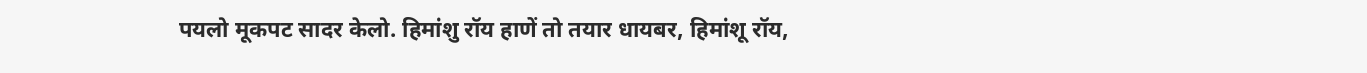पयलो मूकपट सादर केलो. हिमांशु रॉय हाणें तो तयार धायबर, हिमांशू रॉय,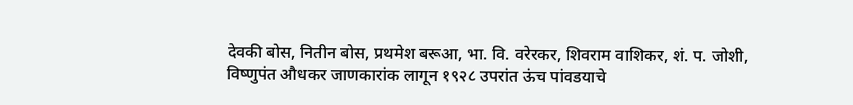देवकी बोस, नितीन बोस, प्रथमेश बरूआ, भा. वि. वरेरकर, शिवराम वाशिकर, शं. प. जोशी, विष्णुपंत औधकर जाणकारांक लागून १९२८ उपरांत ऊंच पांवडयाचे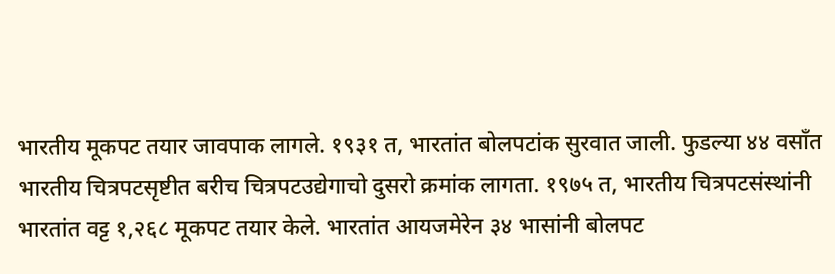भारतीय मूकपट तयार जावपाक लागले. १९३१ त, भारतांत बोलपटांक सुरवात जाली. फुडल्या ४४ वसाँत भारतीय चित्रपटसृष्टीत बरीच चित्रपटउद्येगाचो दुसरो क्रमांक लागता. १९७५ त, भारतीय चित्रपटसंस्थांनी भारतांत वट्ट १,२६८ मूकपट तयार केले. भारतांत आयजमेरेन ३४ भासांनी बोलपट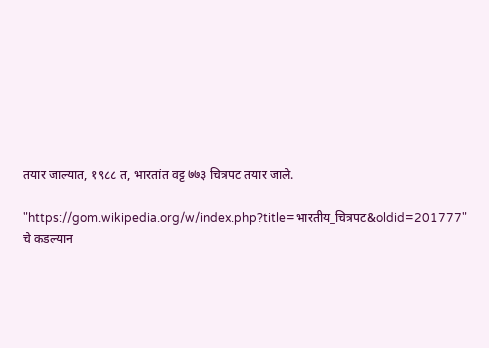तयार जाल्यात, १९८८ त, भारतांत वट्ट ७७३ चित्रपट तयार जाले.

"https://gom.wikipedia.org/w/index.php?title=भारतीय_चित्रपट&oldid=201777" चे कडल्यान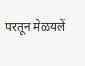परतून मेळयलें